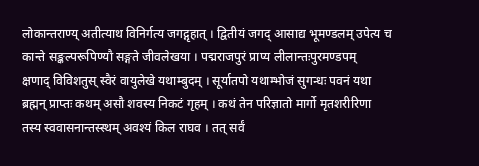लोकान्तराण्य् अतीत्याथ विनिर्गत्य जगद्गृहात् । द्वितीयं जगद् आसाद्य भूमण्डलम् उपेत्य च
कान्ते सङ्कल्परूपिण्यौ सङ्गते जीवलेखया । पद्मराजपुरं प्राप्य लीलान्तःपुरमण्डपम्
क्षणाद् विविशतुस् स्वैरं वायुलेखे यथाम्बुदम् । सूर्यातपो यथाम्भोजं सुगन्धः पवनं यथा
ब्रह्मन् प्राप्तः कथम् असौ शवस्य निकटं गृहम् । कथं तेन परिज्ञातो मार्गो मृतशरीरिणा
तस्य स्ववासनान्तस्स्थम् अवश्यं किल राघव । तत् सर्वं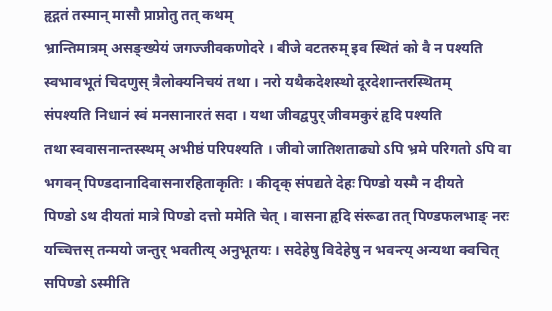हृद्गतं तस्मान् मासौ प्राप्नोतु तत् कथम्
भ्रान्तिमात्रम् असङ्ख्येयं जगज्जीवकणोदरे । बीजे वटतरुम् इव स्थितं को वै न पश्यति
स्वभावभूतं चिदणुस् त्रैलोक्यनिचयं तथा । नरो यथैकदेशस्थो दूरदेशान्तरस्थितम्
संपश्यति निधानं स्वं मनसानारतं सदा । यथा जीवद्वपुर् जीवमकुरं हृदि पश्यति
तथा स्ववासनान्तस्स्थम् अभीष्ठं परिपश्यति । जीवो जातिशताढ्यो ऽपि भ्रमे परिगतो ऽपि वा
भगवन् पिण्डदानादिवासनारहिताकृतिः । कीदृक् संपद्यते देहः पिण्डो यस्मै न दीयते
पिण्डो ऽथ दीयतां मात्रे पिण्डो दत्तो ममेति चेत् । वासना हृदि संरूढा तत् पिण्डफलभाङ् नरः
यच्चित्तस् तन्मयो जन्तुर् भवतीत्य् अनुभूतयः । सदेहेषु विदेहेषु न भवन्त्य् अन्यथा क्वचित्
सपिण्डो ऽस्मीति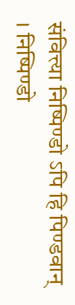संवित्त्या निष्पिण्डो ऽपि हि पिण्डवान् । निष्पिण्डो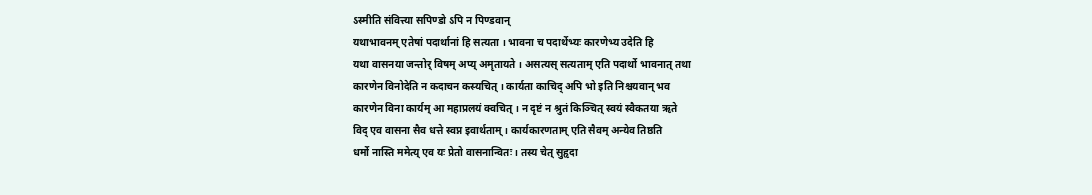ऽस्मीति संवित्त्या सपिण्डो ऽपि न पिण्डवान्
यथाभावनम् एतेषां पदार्थानां हि सत्यता । भावना च पदार्थेभ्यः कारणेभ्य उदेति हि
यथा वासनया जन्तोर् विषम् अप्य् अमृतायते । असत्यस् सत्यताम् एति पदार्थो भावनात् तथा
कारणेन विनोदेति न कदाचन कस्यचित् । कार्यता काचिद् अपि भो इति निश्चयवान् भव
कारणेन विना कार्यम् आ महाप्रलयं क्वचित् । न दृष्टं न श्रुतं किञ्चित् स्वयं स्वैकतया ऋते
विद् एव वासना सैव धत्ते स्वप्न इवार्थताम् । कार्यकारणताम् एति सैवम् अन्येव तिष्ठति
धर्मो नास्ति ममेत्य् एव यः प्रेतो वासनान्वितः । तस्य चेत् सुहृदा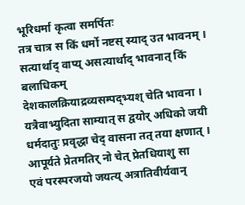भूरिधर्मा कृत्वा समर्पितः
तत्र चात्र स किं धर्मो नष्टस् स्याद् उत भावनम् । सत्यार्थाद् वाप्य् असत्यार्थाद् भावनात् किं बलाधिकम्
देशकालक्रियाद्रव्यसम्पद्भ्यश् चेति भावना । यत्रैवाभ्युदिता साम्यात् स द्वयोर् अधिको जयी
धर्मदातुः प्रवृद्धा चेद् वासना तत् तया क्षणात् । आपूर्यते प्रेतमतिर् नो चेत् प्रेतधियाशु सा
एवं परस्परजयो जयत्य् अत्रातिवीर्यवान्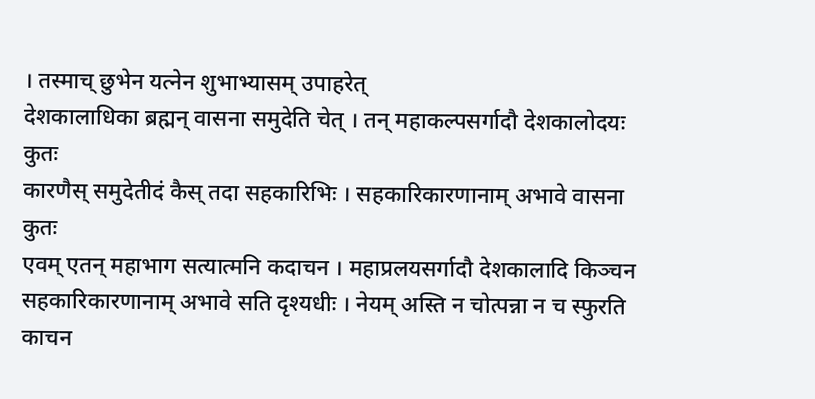। तस्माच् छुभेन यत्नेन शुभाभ्यासम् उपाहरेत्
देशकालाधिका ब्रह्मन् वासना समुदेति चेत् । तन् महाकल्पसर्गादौ देशकालोदयः कुतः
कारणैस् समुदेतीदं कैस् तदा सहकारिभिः । सहकारिकारणानाम् अभावे वासना कुतः
एवम् एतन् महाभाग सत्यात्मनि कदाचन । महाप्रलयसर्गादौ देशकालादि किञ्चन
सहकारिकारणानाम् अभावे सति दृश्यधीः । नेयम् अस्ति न चोत्पन्ना न च स्फुरति काचन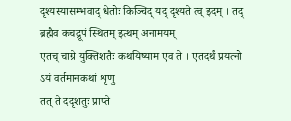दृश्यस्यासम्भवाद् धेतोः किञ्चिद् यद् दृश्यते त्व् इदम् । तद् ब्रह्मैव कचद्रूपं स्थितम् इत्थम् अनामयम्
एतच् चाग्रे युक्तिशतैः कथयिष्याम एव ते । एतदर्थं प्रयत्नो ऽयं वर्तमानकथां शृणु
तत् ते ददृशतुः प्राप्ते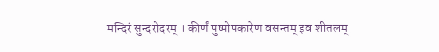मन्दिरं सुन्दरोदरम् । कीर्णं पुष्पोपकारेण वसन्तम् इव शीतलम्